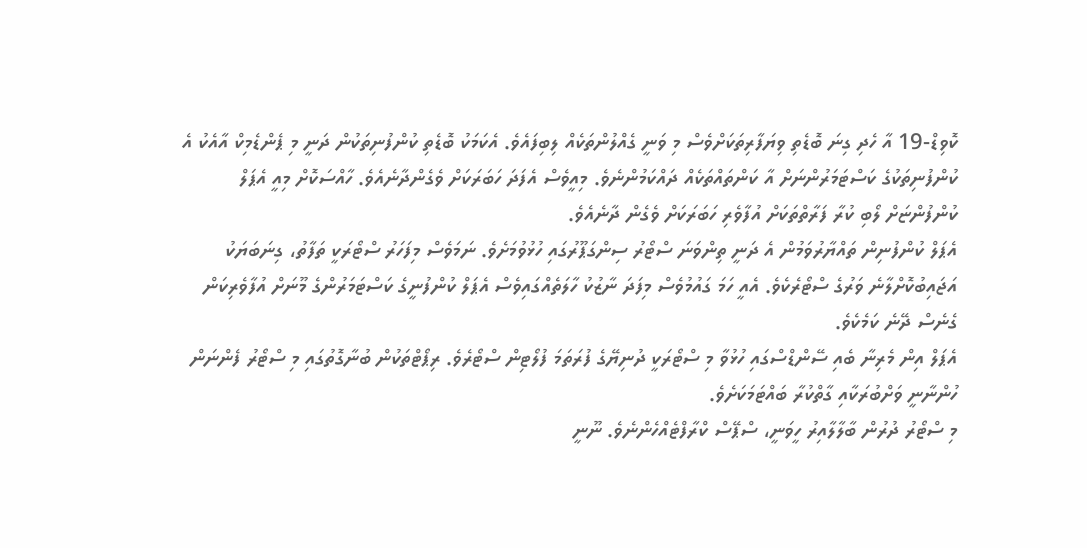ކޮވިޑް-19 އާ ހެދި ގިނަ ބޮޑެތި ވިޔަފާރިތަކަށްވެސް މި ވަނީ ގެއްލުންތަކެއް ލިބިފައެވެ. އެކަމަކު ބޮޑެތި ކުންފުނިތަކުން ދަނީ މި ޕެންޑެމިކް އާއެކު އެ ކުންފުނިތަކުގެ ކަސްޓަމަރުންނަށް އާ ކަންތައްތަކެއް ދައްކަމުންނެވެ. މިއީވެސް އެފަދަ ހަބަރަކަށް ވެގެންދާނެއެވެ. ހާއްސަކޮށް މިއީ އެޕަލް ކުންފުންޏަށް ލޯބި ކުރާ ފަރާތްތަކަށް އުފާވެރި ހަބަރަކަށް ވެގެން ދާނެއެވެ.
އެޕަލް ކުންފުނިން ތައްޔާރުވަމުން އެ ދަނީ ތިންވަނަ ސްޓޯރު ސިންގަޕޫރުގައި ހުޅުވުމަށެވެ. ނަމަވެސް މިފަހަރު ސްޓޯރަކީ ތަފާތު، ގިނަބަޔަކު އަޖައިބުކޮށްލާނެ ވަރުގެ ސްޓޯރެކެވެ. އެއީ ހަމަ ގައުމުވެސް މިފަދަ ނާޒުކު ހާލަތެއްގައިވެސް އެޕަލް ކުންފުނީގެ ކަސްޓަމަރުންގެ މޫނަށް އުފާވެރިކަން ގެނެސް ދޭނެ ކަމެކެވެ.
އެޕަލް އިން މެރިނާ ބެއި ސޭންޑްސްގައި ހުޅުވާ މި ސްޓޯރަކީ ދުނިޔޭގެ ފުރަތަމަ ފުލޯޓިން ސްޓޯރެވެ. ރިޕޯޓްތަކުން ބުނާގޮތުގައި މި ސްޓޯރު ފެންނަން ހުންނާނީ ވަށްބުރަކާއި ގާތްކުރާ ބައްޓަމަކަށެވެ.
މި ސްޓޯރު ދުރުން ބާލާލާއިރު ހީވަނީ، ސްޕޭސް ކްރާފްޓެއްހެންނެވެ. ނޫނީ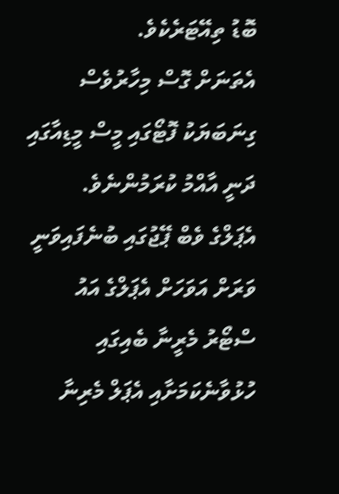ބޮޑު ތިއޭޓަރެކެވެ.
އެތަނަށް ގޮސް މިހާރުވެސް ގިނަބަޔަކު ފޮޓޯގައި މީސް މީޑިއާގައި ދަނީ އާއްމު ކުރަމުންނެވެ.
އެޕަލްގެ ވެބް ޕޭޖުގައި ބުނެފައިވަނީ ވަރަށް އަވަހަށް އެޕަލްގެ އައު ސްޓޯރު މެރީނާ ބެއިގައި ހުޅުވާނެކަމަށާއި އެޕަލް މެރިނާ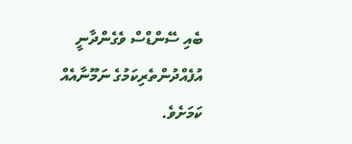ބެއި ސޭންޑްސް ވެގެންދާނީ އުފެއްދުންތެރިކަމުގެ ނަމޫނާއެއް ކަމަށެވެ.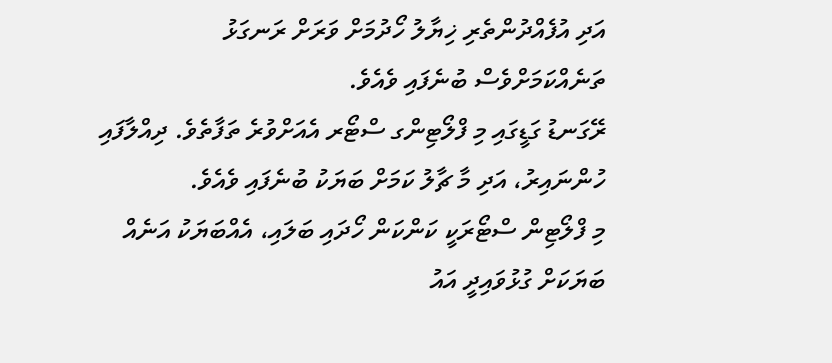އަދި އުފެއްދުންތެރި ޚިޔާލު ހޯދުމަށް ވަރަށް ރަނގަޅު ތަނެއްކަމަށްވެސް ބުނެފައި ވެއެވެ.
ރޭގަނޑު ގަޑީގައި މި ފްލޯޓިންގ ސްޓޯރ އެއަށްވުރެ ތަފާތެވެ. ދިއްލާފައި ހުންނައިރު، އަދި މާ ޗާލު ކަމަށް ބަޔަކު ބުނެފައި ވެއެވެ.
މި ފްލޯޓިން ސްޓޯރަކީ ކަންކަން ހޯދައި ބަލައި، އެއްބަޔަކު އަނެއް ބަޔަކަށް ގުޅުވައިދީ އައު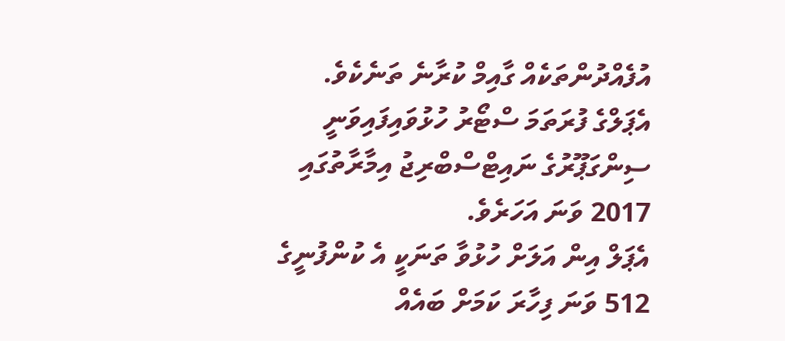އުފެއްދުންތަކެއް ގާއިމް ކުރާނެ ތަނެކެވެ.
އެޕަލްގެ ފުރަތަމަ ސްޓޯރު ހުޅުވައިފައިވަނީ ސިންގަޕޫރުގެ ނައިޓްސްބްރިޖު އިމާރާތުގައި 2017 ވަނަ އަހަރެވެ.
އެޕަލް އިން އަލަށް ހުޅުވާ ތަނަކީ އެ ކުންފުނީގެ 512 ވަނަ ފިހާރަ ކަމަށް ބައެއް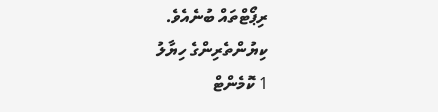ރިޕޯޓްތައް ބުނެއެވެ.
ކިޔުންތެރިންގެ ހިޔާލު
1 ކޮމެންޓް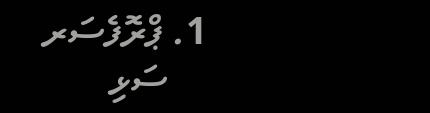1. ޕްރޮފެސަރ
    ސަޅި